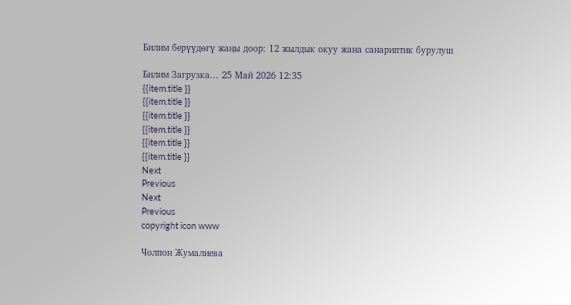Билим берүүдөгү жаңы доор: 12 жылдык окуу жана санариптик бурулуш

Билим Загрузка... 25 Май 2026 12:35
{{item.title }}
{{item.title }}
{{item.title }}
{{item.title }}
{{item.title }}
{{item.title }}
Next
Previous
Next
Previous
copyright icon www

Чолпон Жумалиева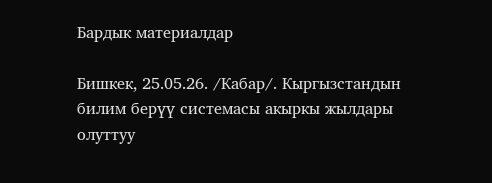Бардык материалдар

Бишкек, 25.05.26. /Кабар/. Кыргызстандын билим берүү системасы акыркы жылдары олуттуу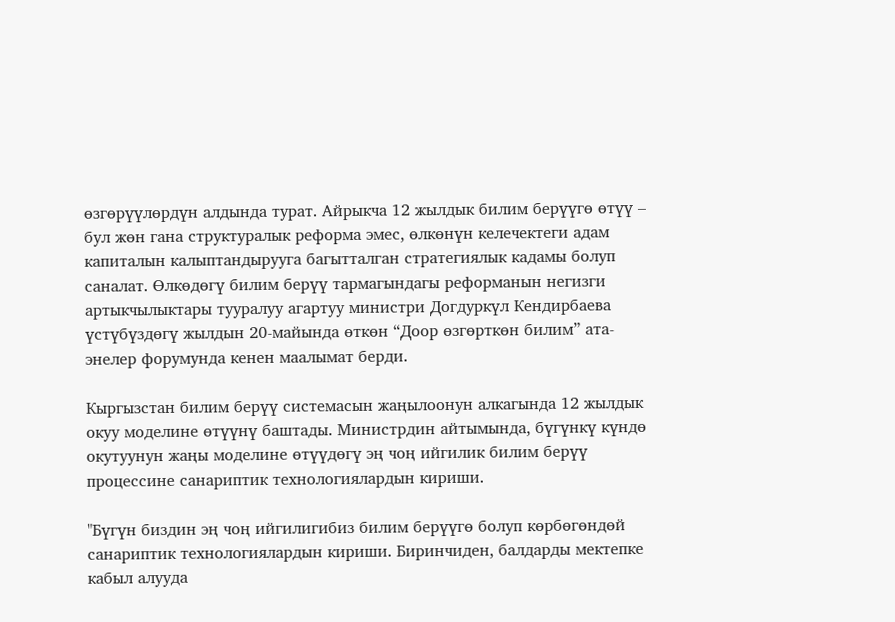өзгөрүүлөрдүн алдында турат. Айрыкча 12 жылдык билим берүүгө өтүү – бул жөн гана структуралык реформа эмес, өлкөнүн келечектеги адам капиталын калыптандырууга багытталган стратегиялык кадамы болуп саналат. Өлкөдөгү билим берүү тармагындагы реформанын негизги артыкчылыктары тууралуу агартуу министри Догдуркүл Кендирбаева үстүбүздөгү жылдын 20-майында өткөн “Доор өзгөрткөн билим” ата-энелер форумунда кенен маалымат берди.

Кыргызстан билим берүү системасын жаңылоонун алкагында 12 жылдык окуу моделине өтүүнү баштады. Министрдин айтымында, бүгүнкү күндө окутуунун жаңы моделине өтүүдөгү эң чоң ийгилик билим берүү процессине санариптик технологиялардын кириши.

"Бүгүн биздин эң чоң ийгилигибиз билим берүүгө болуп көрбөгөндөй санариптик технологиялардын кириши. Биринчиден, балдарды мектепке кабыл алууда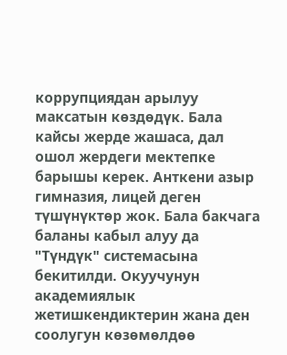коррупциядан арылуу максатын көздөдүк. Бала кайсы жерде жашаса, дал ошол жердеги мектепке барышы керек. Анткени азыр гимназия, лицей деген түшүнүктөр жок. Бала бакчага баланы кабыл алуу да "Түндүк" системасына бекитилди. Окуучунун академиялык жетишкендиктерин жана ден соолугун көзөмөлдөө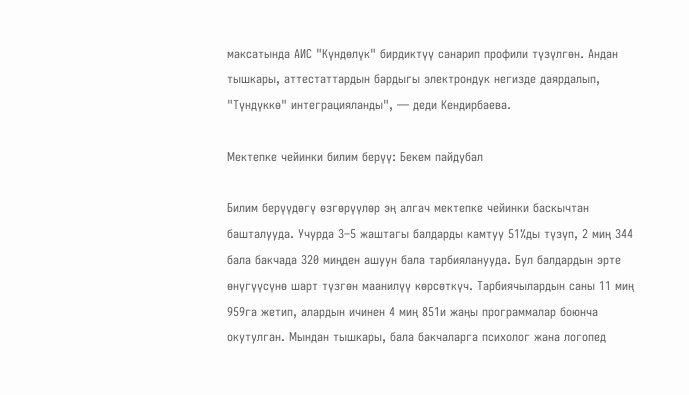максатында АИС "Күндөлүк" бирдиктүү санарип профили түзүлгөн. Андан тышкары, аттестаттардын бардыгы электрондук негизде даярдалып, "Түндүккө" интеграцияланды", — деди Кендирбаева.

Мектепке чейинки билим берүү: Бекем пайдубал

Билим берүүдөгү өзгөрүүлөр эң алгач мектепке чейинки баскычтан башталууда. Учурда 3–5 жаштагы балдарды камтуу 51%ды түзүп, 2 миң 344 бала бакчада 320 миңден ашуун бала тарбияланууда. Бул балдардын эрте өнүгүүсүнө шарт түзгөн маанилүү көрсөткүч. Тарбиячылардын саны 11 миң 959га жетип, алардын ичинен 4 миң 851и жаңы программалар боюнча окутулган. Мындан тышкары, бала бакчаларга психолог жана логопед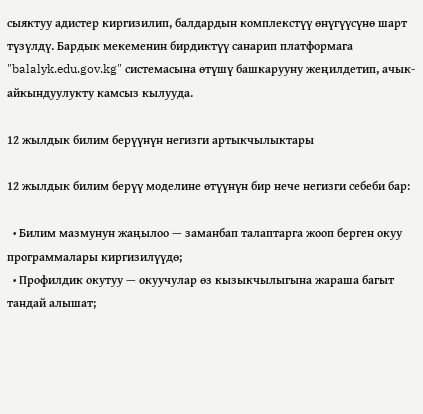сыяктуу адистер киргизилип, балдардын комплекстүү өнүгүүсүнө шарт түзүлдү. Бардык мекеменин бирдиктүү санарип платформага "balalyk.edu.gov.kg" системасына өтүшү башкарууну жеңилдетип, ачык-айкындуулукту камсыз кылууда.

12 жылдык билим берүүнүн негизги артыкчылыктары

12 жылдык билим берүү моделине өтүүнүн бир нече негизги себеби бар:

  • Билим мазмунун жаңылоо — заманбап талаптарга жооп берген окуу программалары киргизилүүдө;
  • Профилдик окутуу — окуучулар өз кызыкчылыгына жараша багыт тандай алышат;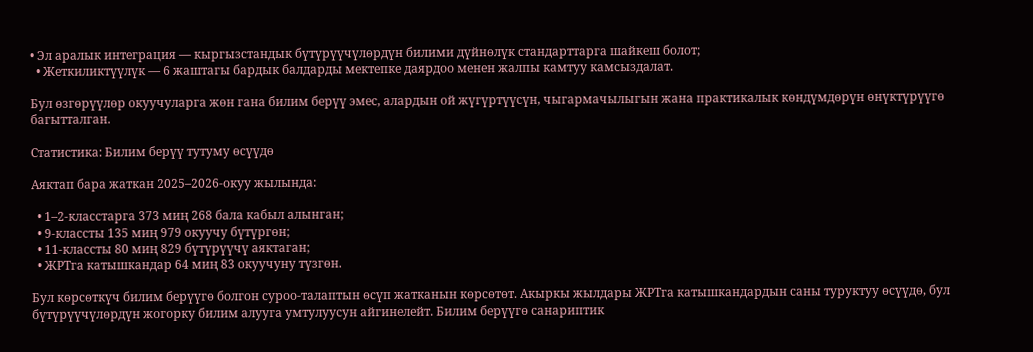• Эл аралык интеграция — кыргызстандык бүтүрүүчүлөрдүн билими дүйнөлүк стандарттарга шайкеш болот;
  • Жеткиликтүүлүк — 6 жаштагы бардык балдарды мектепке даярдоо менен жалпы камтуу камсыздалат.

Бул өзгөрүүлөр окуучуларга жөн гана билим берүү эмес, алардын ой жүгүртүүсүн, чыгармачылыгын жана практикалык көндүмдөрүн өнүктүрүүгө багытталган.

Статистика: Билим берүү тутуму өсүүдө

Аяктап бара жаткан 2025–2026-окуу жылында:

  • 1–2-класстарга 373 миң 268 бала кабыл алынган;
  • 9-классты 135 миң 979 окуучу бүтүргөн;
  • 11-классты 80 миң 829 бүтүрүүчү аяктаган;
  • ЖРТга катышкандар 64 миң 83 окуучуну түзгөн.

Бул көрсөткүч билим берүүгө болгон суроо-талаптын өсүп жатканын көрсөтөт. Акыркы жылдары ЖРТга катышкандардын саны туруктуу өсүүдө, бул бүтүрүүчүлөрдүн жогорку билим алууга умтулуусун айгинелейт. Билим берүүгө санариптик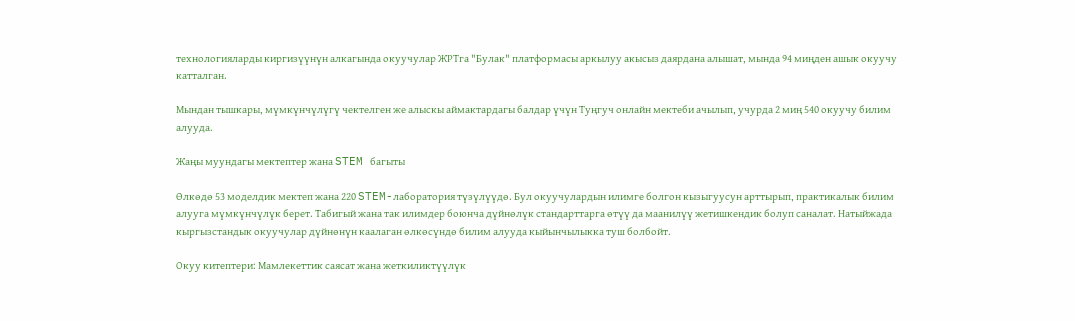технологияларды киргизүүнүн алкагында окуучулар ЖРТга "Булак" платформасы аркылуу акысыз даярдана алышат, мында 94 миңден ашык окуучу катталган.

Мындан тышкары, мүмкүнчүлүгү чектелген же алыскы аймактардагы балдар үчүн Туңгуч онлайн мектеби ачылып, учурда 2 миң 540 окуучу билим алууда.

Жаңы муундагы мектептер жана STEM багыты

Өлкөдө 53 моделдик мектеп жана 220 STEM-лаборатория түзүлүүдө. Бул окуучулардын илимге болгон кызыгуусун арттырып, практикалык билим алууга мүмкүнчүлүк берет. Табигый жана так илимдер боюнча дүйнөлүк стандарттарга өтүү да маанилүү жетишкендик болуп саналат. Натыйжада кыргызстандык окуучулар дүйнөнүн каалаган өлкөсүндө билим алууда кыйынчылыкка туш болбойт.

Окуу китептери: Мамлекеттик саясат жана жеткиликтүүлүк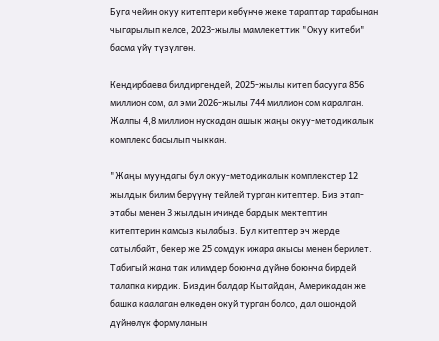Буга чейин окуу китептери көбүнчө жеке тараптар тарабынан чыгарылып келсе, 2023-жылы мамлекеттик "Окуу китеби" басма үйү түзүлгөн.

Кендирбаева билдиргендей, 2025-жылы китеп басууга 856 миллион сом, ал эми 2026-жылы 744 миллион сом каралган. Жалпы 4,8 миллион нускадан ашык жаңы окуу-методикалык комплекс басылып чыккан.

"Жаңы муундагы бул окуу-методикалык комплекстер 12 жылдык билим берүүнү тейлей турган китептер. Биз этап-этабы менен 3 жылдын ичинде бардык мектептин китептерин камсыз кылабыз. Бул китептер эч жерде сатылбайт, бекер же 25 сомдук ижара акысы менен берилет. Табигый жана так илимдер боюнча дүйнө боюнча бирдей талапка кирдик. Биздин балдар Кытайдан, Америкадан же башка каалаган өлкөдөн окуй турган болсо, дал ошондой дүйнөлүк формуланын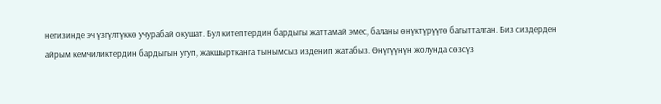негизинде эч үзгүлтүккө учурабай окушат. Бул китептердин бардыгы жаттамай эмес, баланы өнүктүрүүгө багытталган. Биз сиздерден айрым кемчиликтердин бардыгын угуп, жакшыртканга тынымсыз изденип жатабыз. Өнүгүүнүн жолунда сөзсүз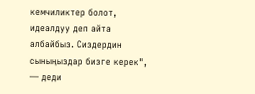кемчиликтер болот, идеалдуу деп айта албайбыз. Сиздердин сыныңыздар бизге керек", — деди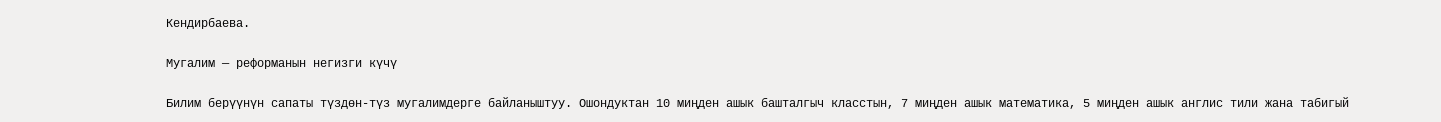Кендирбаева.

Мугалим — реформанын негизги күчү

Билим берүүнүн сапаты түздөн-түз мугалимдерге байланыштуу. Ошондуктан 10 миңден ашык башталгыч класстын, 7 миңден ашык математика, 5 миңден ашык англис тили жана табигый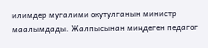илимдер мугалими окутулганын министр маалымдады. Жалпысынан миңдеген педагог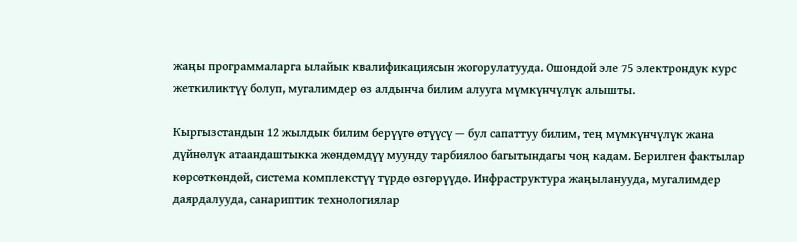жаңы программаларга ылайык квалификациясын жогорулатууда. Ошондой эле 75 электрондук курс жеткиликтүү болуп, мугалимдер өз алдынча билим алууга мүмкүнчүлүк алышты.

Кыргызстандын 12 жылдык билим берүүгө өтүүсү — бул сапаттуу билим, тең мүмкүнчүлүк жана дүйнөлүк атаандаштыкка жөндөмдүү муунду тарбиялоо багытындагы чоң кадам. Берилген фактылар көрсөткөндөй, система комплекстүү түрдө өзгөрүүдө. Инфраструктура жаңыланууда, мугалимдер даярдалууда, санариптик технологиялар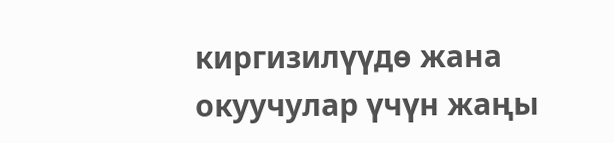киргизилүүдө жана окуучулар үчүн жаңы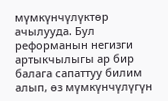мүмкүнчүлүктөр ачылууда. Бул реформанын негизги артыкчылыгы ар бир балага сапаттуу билим алып, өз мүмкүнчүлүгүн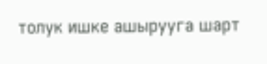толук ишке ашырууга шарт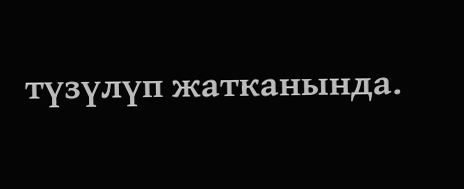түзүлүп жатканында.